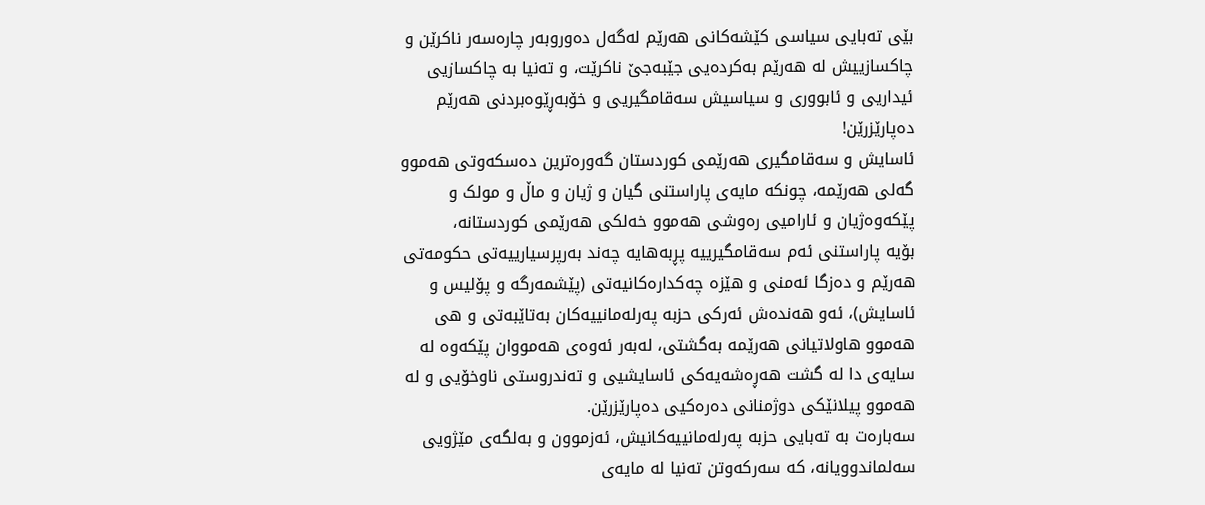بێی تەبایی سیاسی کێشەکانی ھەرێم لەگەل دەوروبەر چارەسەر ناکرێن و چاکسازییش لە ھەرێم بەکردەیی جێبەجێ ناکرێت، و تەنیا بە چاکسازیی ئیداریی و ئابووری و سیاسیش سەقامگیریی و خۆبەڕێوەبردنی ھەرێم دەپارێزرێن!
ئاسایش و سەقامگیری ھەرێمی کوردستان گەورەترین دەسکەوتی ھەموو گەلی ھەرێمە، چونکە مایەی پاراستنی گیان و ژیان و ماڵ و مولک و پێکەوەژیان و ئارامیی رەوشی ھەموو خەلکی ھەرێمی کوردستانە،
بۆیە پاراستنی ئەم سەقامگیرییە پڕبەھایە چەند بەرپرسیارییەتی حکومەتی ھەرێم و دەزگا ئەمنی و ھێزە چەکدارەکانیەتی (پێشمەرگە و پۆلیس و ئاسایش)، ئەو ھەندەش ئەرکی حزبە پەرلەمانییەکان بەتاێبەتی و ھی ھەموو ھاولاتیانی ھەرێمە بەگشتی، لەبەر ئەوەی ھەمووان پێکەوە لە سایەی دا لە گشت ھەڕەشەیەکی ئاسایشیی و تەندروستی ناوخۆیی و لە ھەموو پیلانێکی دوژمنانی دەرەکیی دەپارێزرێن.
سەبارەت بە تەبایی حزبە پەرلەمانییەکانیش، ئەزموون و بەلگەی مێژویی سەلماندوویانە، کە سەرکەوتن تەنیا لە مایەی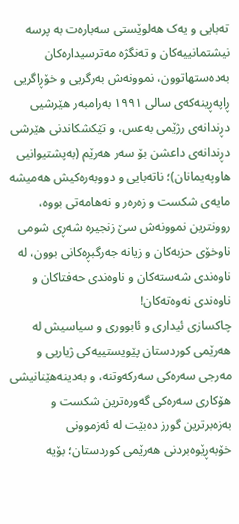تەبایی و یەک ھەلوێستی سەبارەت بە پرسە نیشتمانییەکان و تەنگژە مەترسیدارەکان بەدەستھاتوون، نموونەش بەرگریی و خۆڕاگریی ڕاپەڕینەکەی سالی ١٩٩١ بەرامبەر ھێرشیی دڕندانەی رژێمی بەعس، و تێکشکاندنی ھێرشی دڕندانەی داعشن بۆ سەر ھەرێم (بەپشتیوانیی ھاوپەیمانان)؛ ناتەبایی و دووبەرەکیش ھەمیشە مایەی شکست و زەرەر و نەھامەتی بووە، روونترین نموونەش سێ زنجیرە شەڕی شومی ناوخۆی حزبەکان و زیانە جەرگبڕەکانی بوون، لە ناوەندی شەستەکان و ناوەندی حەفتاکان و ناوەندی نەوەتەکان!
چاکسازی ئیداری و ئابووری و سیاسیش لە ھەرێمی کوردستان پێویستییەکی ژیاریی و مەرجی سەرەکی سەرکەوتنە، و بەدینەھێنانیشی ھۆکاری سەرەکی گەورەترین شکست و بەزەبرترین گورز دەبێت لە ئەزموونی خۆبەڕێوەبردنی ھەرێمی کوردستان؛ بۆیە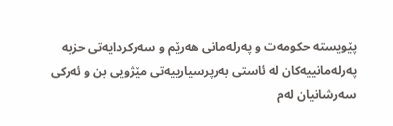پێویستە حکومەت و پەرلەمانی ھەرێم و سەرکردایەتی حزبە پەرلەمانییەکان لە ئاستی بەرپرسیارییەتی مێژویی بن و ئەرکی سەرشانیان لەم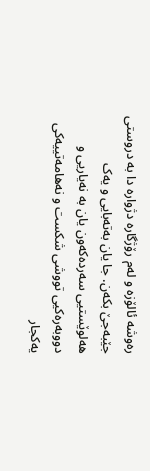رەوشە ئالۆزە و لەم رۆژگارە دژوارە دا بە دروستی جێبەجێ بکەن. جا یان بەتەبایی و یەک ھەلوێستیی سەردەکەون یان بە نەیاریی و دووبەرەکیی تووشی شکست و نەھامەتییەکی یەکجار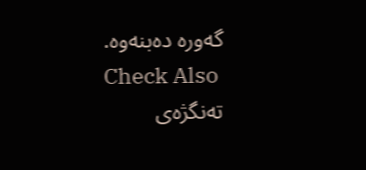گەورە دەبنەوە.
Check Also
تەنگژەی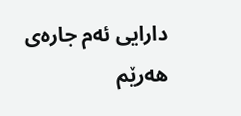دارایی ئەم جارەی ھەرێم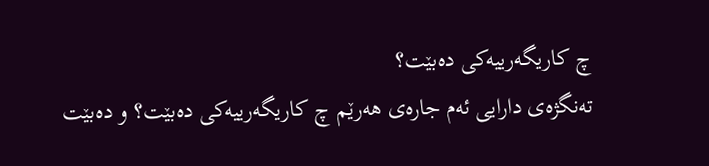چ کاریگەرییەکی دەبێت؟
تەنگژەی دارایی ئەم جارەی ھەرێم چ کاریگەرییەکی دەبێت؟ و دەبێت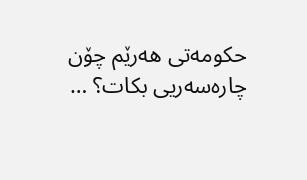حکومەتی ھەرێم چۆن چارەسەریی بکات؟ …